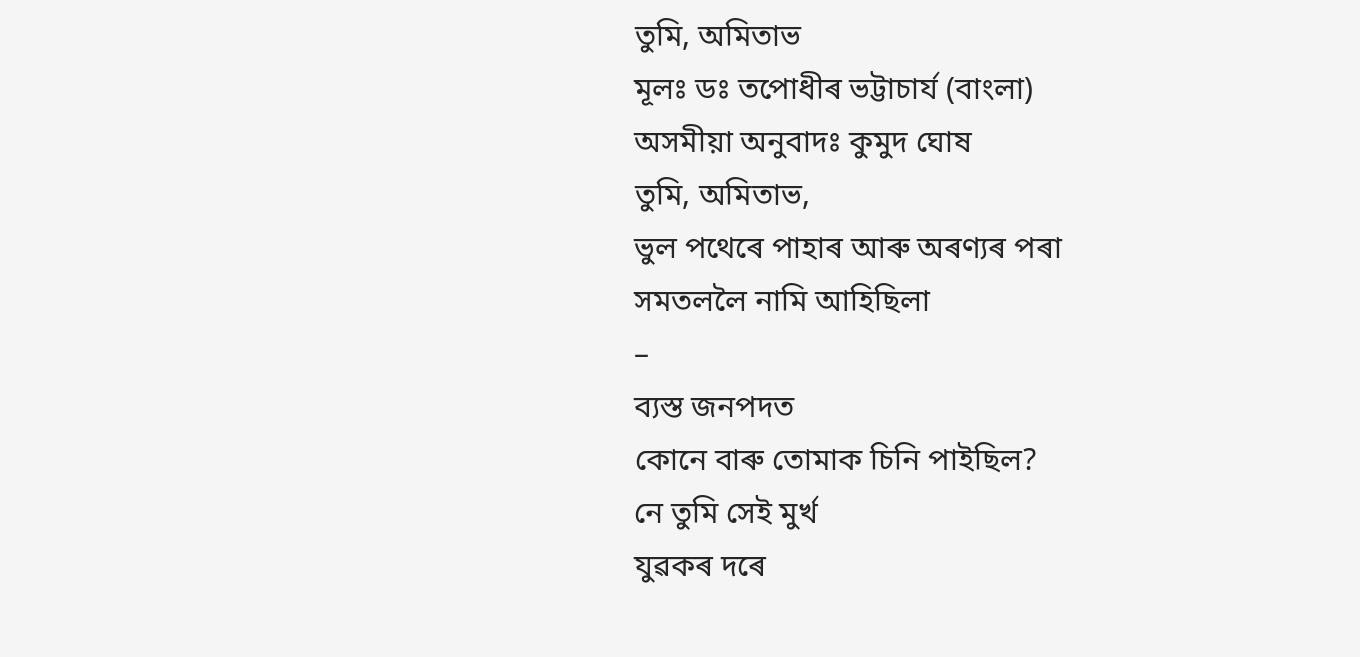তুমি, অমিতাভ
মূলঃ ডঃ তপোধীৰ ভট্টাচার্য (বাংলা)
অসমীয়া অনুবাদঃ কুমুদ ঘোষ
তুমি, অমিতাভ,
ভুল পথেৰে পাহাৰ আৰু অৰণ্যৰ পৰা
সমতললৈ নামি আহিছিলা
–
ব্যস্ত জনপদত
কোনে বাৰু তোমাক চিনি পাইছিল?
নে তুমি সেই মুর্খ
যুৱকৰ দৰে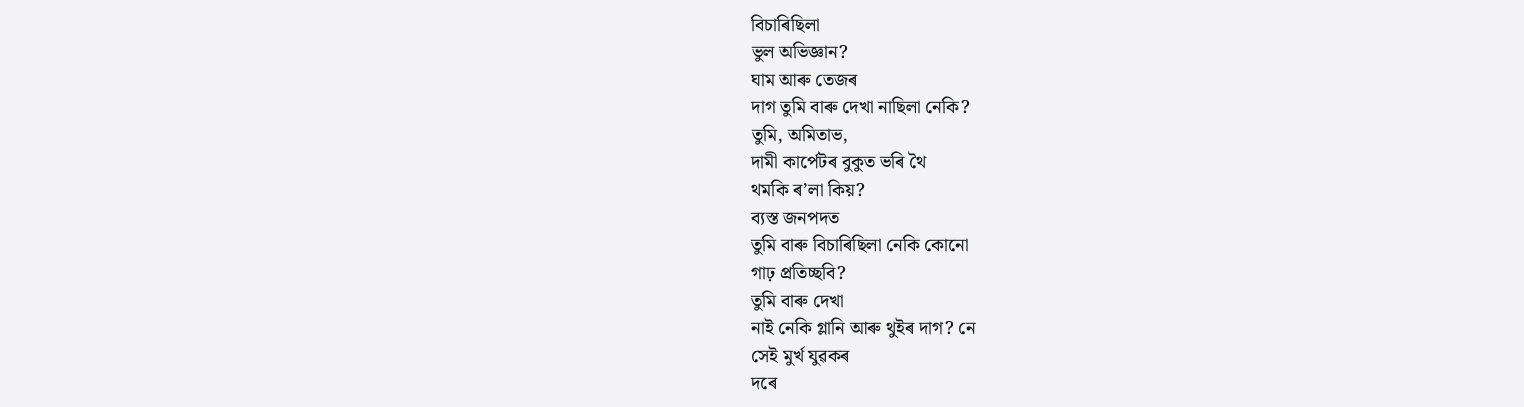বিচাৰিছিলা
ভুল অভিজ্ঞান?
ঘাম আৰু তেজৰ
দাগ তুমি বাৰু দেখা নাছিলা নেকি?
তুমি, অমিতাভ,
দামী কার্পেটৰ বুকুত ভৰি থৈ
থমকি ৰ’লা কিয়?
ব্যস্ত জনপদত
তুমি বাৰু বিচাৰিছিলা নেকি কোনো
গাঢ় প্ৰতিচ্ছবি?
তুমি বাৰু দেখা
নাই নেকি গ্লানি আৰু থুইৰ দাগ? নে
সেই মুর্খ যুৱকৰ
দৰে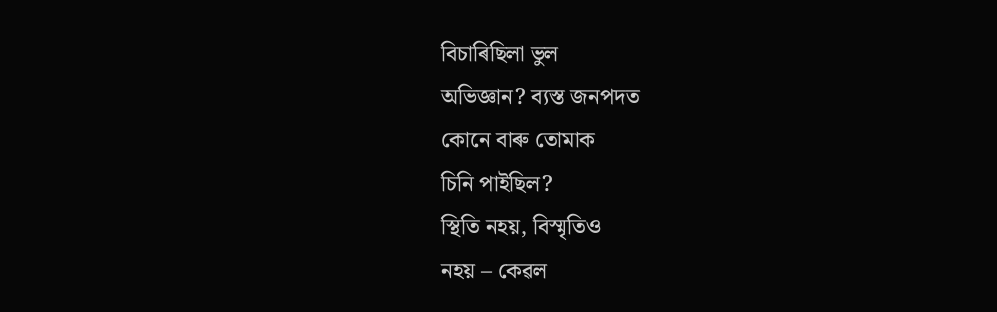বিচাৰিছিলা ভুল
অভিজ্ঞান? ব্যস্ত জনপদত
কোনে বাৰু তোমাক
চিনি পাইছিল?
স্থিতি নহয়, বিস্মৃতিও
নহয় – কেৱল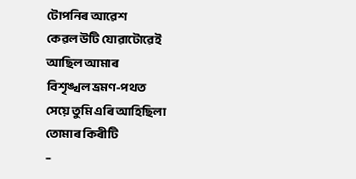টোপনিৰ আৱেশ
কেৱল উটি যোৱাটোৱেই
আছিল আমাৰ
বিশৃঙ্খল ভ্ৰমণ-পথত
সেয়ে তুমি এৰি আহিছিলা
তোমাৰ কিৰীটি
–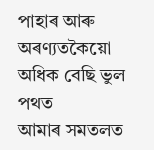পাহাৰ আৰু অৰণ্যতকৈয়ো
অধিক বেছি ভুল পথত
আমাৰ সমতলত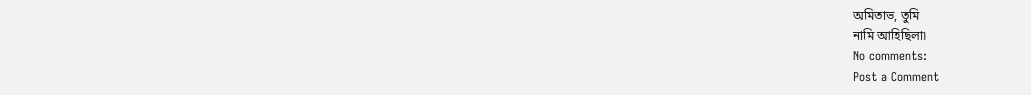অমিতাভ, তুমি
নামি আহিছিলা৷
No comments:
Post a Comment